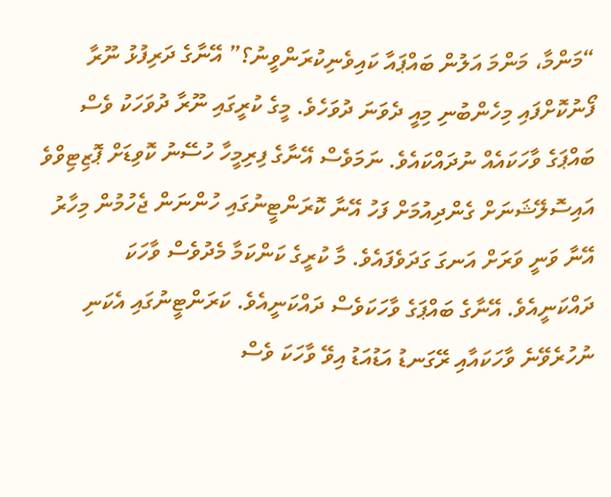“މަންމާ، މަންމަ އަލުން ބައްޕައާ ކައިވެނިކުރަންވީނު؟” އޭނާގެ ދަރިފުޅު ނޫރާ ފޯނުކޮށްފައި މިހެންބުނި މިއީ ދެވަނަ ދުވަހެވެ. މީގެ ކުރީގައި ނޫރާ ދުވަހަކު ވެސް ބައްޕަގެ ވާހަކައެއް ނުދައްކައެވެ. ނަމަވެސް އޭނާގެ ފިރިމީހާ ހުސޭނު ކޮވިޑަށް ޕޮޒިޓިވްވެ އައިސޮލޭޝަނަށް ގެންދިއުމަށް ފަހު އޭނާ ކޮރަންޓީނުގައި ހުންނަން ޖެހުމުން މިހާރު އޭނާ ވަނީ ވަރަށް އަނގަ ގަދަވެފައެވެ. މާ ކުރީގެ ކަންކަމާ މެދުވެސް ވާހަކަ ދައްކަނީއެވެ. އޭނާގެ ބައްޕަގެ ވާހަކަވެސް ދައްކަނީއެވެ. ކަރަންޓީނުގައި އެކަނި ނުހުރެވޭނެ ވާހަކައާއި ރޭގަނޑު އަޑުއަޑު އިވޭ ވާހަކަ ވެސް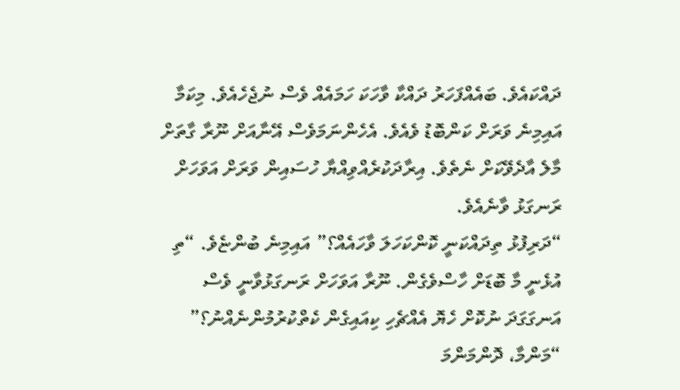ދައްކައެވެ. ބައެއްފަހަރު ދައްކާ ވާހަކަ ހަމައެއް ވެސް ނުޖެހެއެވެ. މިކަމާ އައިމިނެ ވަރަށް ކަންބޮޑު ވެއެވެ. އެހެންނަމަވެސް އޭނާއަށް ނޫރާ ގާތަށް މާލެ އާދެވޭކަށް ނެތެވެ. އިރާދަކުރެއްވިއްޔާ ހުސައިން ވަރަށް އަވަހަށް ރަނގަޅު ވާނެއެވެ.
“ދަރިފުޅު ތިދައްކަނީ ކޮންކަހަލަ ވާހައެއް؟” އައިމިނެ ބުންޏެވެ. “ތި އުޅެނީ މާ ބޮޑަށް ހާސްވެގެން. ނޫރާ އަވަހަށް ރަނގަޅުވާނީ ވެސް އަނގަގަދަ ނުކޮށް ހެޔޮ އެއްޗެހި ކިއައިގެން ކެތްކުރުމުންނެއްނު؟”
“މަންމާ، ދޮންމަންމަ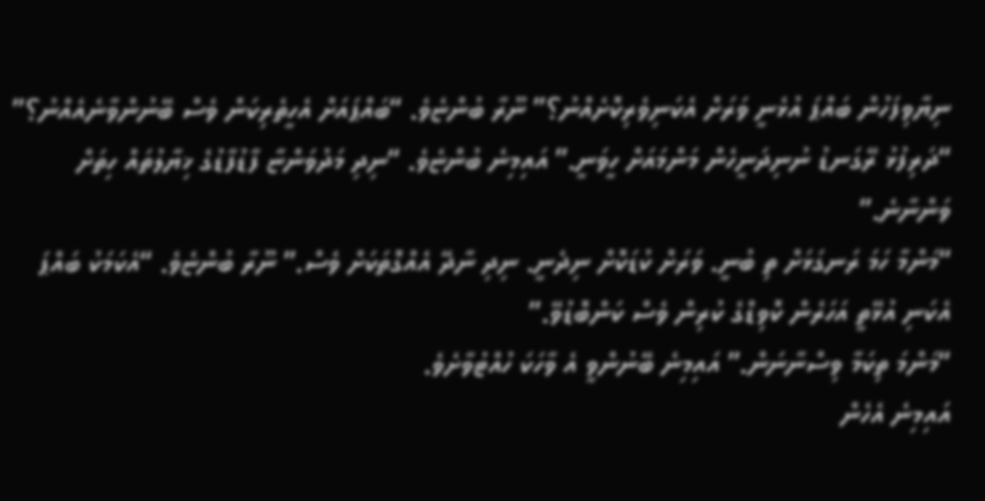ނިޔާވިފަހުން ބައްޕަ އުޅެނީ ވަރަށް އެކަނިވެރިކޮށެއްނު؟” ނޫރާ ބުންޏެވެ. “ބައްޕައަށް އެހީތެރިކަން ވެސް ބޭނުންވާނެއެއްނު؟”
“ދަރިފުޅު ރޭގަނޑު ނުނިދަނީހެން މަންމައަށް ހީވަނީ.” އައިމިނެ ބުންޏެވެ. “ނިދި މަދުވަންޏާ ފާޑުފާޑުގެ ޚިޔާލުތައް ހިތަށް ވަންނާނެ.”
“މަންމާ ހަމަ ރަނގަޅަށް ތި ބުނީ. ވަރަށް ކުޑަކޮށް ނިދެނީ. ނިދި ނާދޭ އެއްގޮތަކަށް ވެސް.” ނޫރާ ބުންޏެވެ. “އެކަމަކު ބައްޕަ އެކަނި އުޅޭތީ އަހަރެން ކޮވިޑްގެ ކުރިން ވެސް ކަންބޮޑުވޭ.”
“މަންމަ ތިކަމާ ވިސްނާނަން.” އައިމިނެ ބޭނުންވީ އެ ވާހަކަ ހުއްޓުވާށެވެ.
އައިމިނެ އެހެން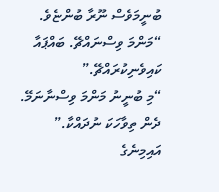ބުނީމަވެސް ނޫރާ ބުންޏެވެ. “މަންމަ ވިސްނައްޗޭ. ބައްޕައާ ކައިވެނިކުރައްޗޭ.”
“މި ބުނީނު މަންމަ ވިސްނާނަމޭ. ދެން ތިވާހަކަ ނުދައްކާ.”
އައިމިނެގެ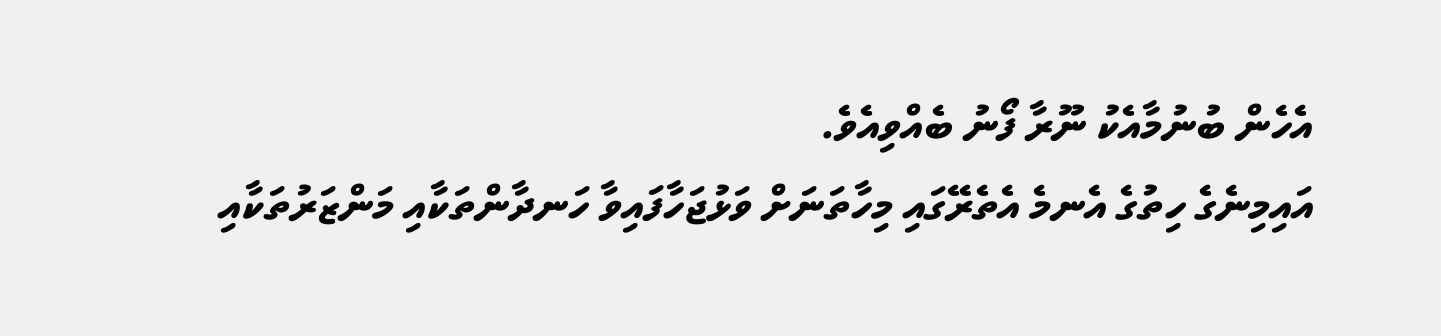އެހެން ބުނުމާއެކު ނޫރާ ފޯނު ބެއްވިއެވެ.
އައިމިނެގެ ހިތުގެ އެނމެ އެތެރޭގައި މިހާތަނަށް ވަޅުޖަހާފައިވާ ހަނދާންތަކާއި މަންޒަރުތަކާއި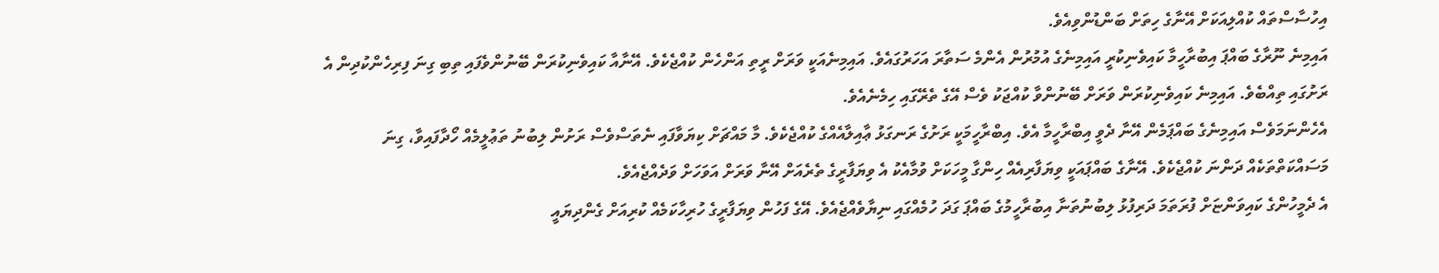އިހުސާސްތައް ކުއްލިއަކަށް އޭނާގެ ހިތަށް ބަންޑުންވިއެވެ.
އައިމިނެ ނޫރާގެ ބައްޕަ އިބުރާހީމާ ކައިވެނިކުރީ އައިމިނެގެ އުމުރުން އެންމެ ސަތާރަ އަހަރުގައެވެ. އައިމިނެއަކީ ވަރަށް ރީތި އަންހެން ކުއްޖެކެވެ. އޭނާއާ ކައިވެނިކުރަން ބޭނުންވެފައި ތިބި ގިނަ ފިރިހެންކުދިން އެ ރަށުގައި ތިއްބެވެ. އައިމިނެ ކައިވެނިކުރަން ވަރަށް ބޭނުންވާ ކުއްޖަކު ވެސް އޭގެ ތެރޭގައި ހިމެނެއެވެ.
އެހެންނަމަވެސް އައިމިނެގެ ބައްޕަމެން އޭނާ ދެވީ އިބްރާހީމާ އެވެ. އިބްރާހީމަކީ ރަށުގެ ރަނގަޅު ޢާއިލާއެއްގެ ކުއްޖެކެވެ. މާ މައްޗަށް ކިޔަވާފައި ނެތަސްވެސް ރަށުން ލިބުނު ތަޢުލީމެއް ހޯދާފައިވާ، ގިނަ މަސައްކަތްތަކެއް ދަންނަ ކުއްޖެކެވެ. އޭނާގެ ބައްޕައަކީ ވިޔަފާރިއެއް ހިންގާ މީހަކަށް ވުމާއެކު އެ ވިޔަފާރީގެ ތެރެއަށް އޭނާ ވަރަށް އަވަހަށް ވަދެއްޖެއެވެ.
އެ ދެމީހުންގެ ކައިވަންޏަށް ފުރަތަމަ ދަރިފުޅު ލިބުނުތަނާ އިބުރާހީމުގެ ބައްޕަ ގަދަ ހުމެއްގައި ނިޔާވެއްޖެއެވެ. އޭގެ ފަހުން ވިޔަފާރީގެ ހުރިހާކަމެއް ކުރިއަށް ގެންދިޔައީ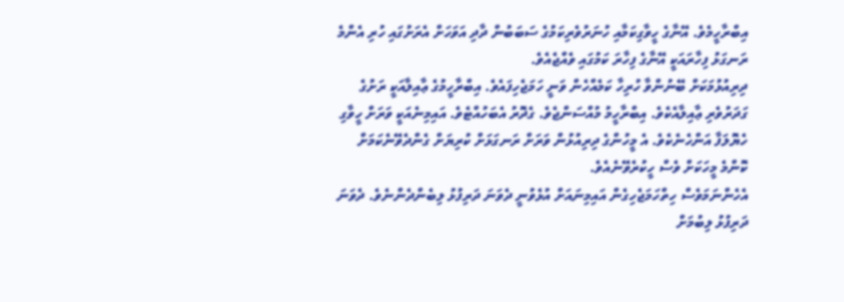އިބްރާހީމެވެ. އޭނާގެ ހީވާގިކަމާއި ހުނަރުވެރިކަމުގެ ސަބަބުން ދާދި އަވަހަށް އެރަށުގައި ހުރި އެންމެ ރަނގަޅު ފިހާރައަކީ އޭނާގެ ފިހާރަ ކަމުގައި ވެއްޖެއެވެ.
ދިރިއުޅުމަކަށް ބޭނުންވާ ހުރިހާ ކަމެއްހެން ވަނީ ހަމަޖެހިފައެވެ. އިބްރާހީމުގެ ޢާއިލާއަކީ ރަށުގެ ގަދަރުވެރި ޢާއިލާއެކެވެ. އިބްރާހީމު މުއްސަންޖެވެ. ގެދޮރު އެބަހުއްޓެވެ. އައިމިނެއަކީ ވަރަށް ހީވާގި ހެޔޮލަފާ އަންހެނެކެވެ. އެ މީހުންގެ ދިރިއުޅުން ވަރަށް ރަނގަޅަށް ކުރިޔަށް ގެންދެވޭނެކަމަށް ކޮންމެ މީހަކަށް ވެސް ހީކުރެވޭނެއެވެ.
އެހެންނަމަވެސް ހިތްހަމަޖެހިގެން އައިމިނައަށް އުޅެވުނީ ދެވަނަ ދަރިފުޅު ލިބެންދެންނެވެ. ދެވަނަ ދަރިފުޅު ލިބުމަށް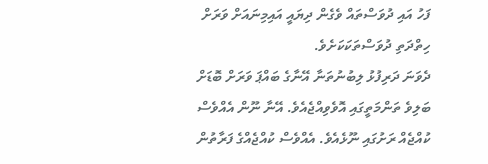ފަހު އައި ދުވަސްތައް ވެގެން ދިޔައީ އައިމިނައަށް ވަރަށް ހިތްދަތި ދުވަސްތަކަކަށެވެ.
ދެވަނަ ދަރިފުޅު ލިބުނުތަނާ އޭނާގެ ބައްޕަ ވަރަށް ބޮޑަށް ބަލިވެ ތަންމަތީގައި އޮވެވިއްޖެއެވެ. އޭނާ ނޫން އެއްވެސް ކުއްޖެއް ރަށުގައި ނޫޅެއެވެ. އެއްވެސް ކުއްޖެއްގެ ފަރާތުން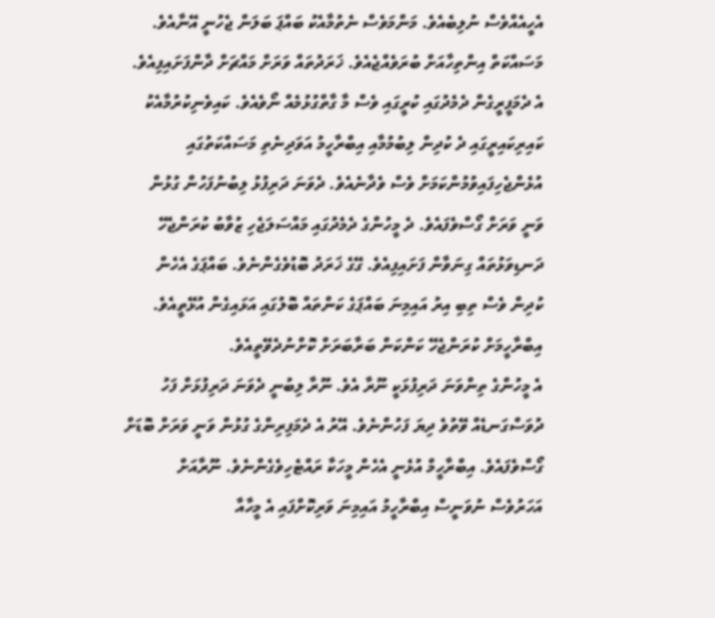އެހީއެއްވެސް ނުލިބެއެވެ. މަންމަވެސް ނެތުމާއެކު ބައްޕަ ބަލަން ޖެހުނީ އޭނާއެވެ. މަސައްކަތް އިންތިހާއަށް ބުރަވެއްޖެއެވެ. ޚަރަދުތައް ވަރަށް މައްޗަށް ދާންފަށައިފިއެވެ.
އެ ދެމަފީރީގެން ދެމެދުގައި ކުރީގައި ވެސް މާ ގާތްގުޅުމެއް ނޯވެއެވެ. ކައިވެނިކުރުމާއެކު ކައިރިކައިރީގައި ދެ ކުދިން ލިބުމުމާއި އިބްރާހީމު އަވަދިނެތި މަސައްކަތުގައި އުޅެންޖެހިފައިވުމުންކަމަށް ވެސް ވެދާނެއެވެ. ދެވަނަ ދަރިފުޅު ލިބުނުފަހުން ގުޅުން ވަނީ ވަރަށް ގޯސްވެފައެވެ. ދެ މީހުންގެ ދެމެދުގައި މައްސަލަޖެހި ޒުވާބު ކުރަންޖެހޭ ދަނޑިވަޅުތައް ގިނަވާން ފަށައިފިއެވެ. ގޭގެ ޚަރަދު ބޮޑުވެގެންނެވެ. ބައްޕަގެ އެހެން ކުދިން ވެސް ތިބި އިރު އައިމިނަ ބައްޕަގެ ކަންތައް ބޮލުގައި އަޅައިގެން އުޅޭތީއެވެ. އިބްރާހީމަށް ކުރަންޖެހޭ ކަންކަން ބަރާބަރަށް ކޮށްނުދެވޭތީއެވެ.
އެ މީހުންގެ ތިންވަނަ ދަރިފުޅަކީ ނޫރާ އެވެ. ނޫރާ ލިބުނީ ދެވަނަ ދަރިފުޅަށް ފަހު ދުވަސްގަނޑެއް ވޭތުވެ ދިޔަ ފަހުންނެވެ. އޭރު އެ ދެމަފިރިންގެ ގުޅުން ވަނީ ވަރަށް ބޮޑަށް ގޯސްވެފައެވެ. އިބްރާހީމް އުޅެނީ އެހެން މީހަކާ ރައްޓެހިވެގެންނެވެ. ނޫރާއަށް އަހަރުވެސް ނުވަނީސް އިބްރާހީމު އައިމިނަ ވަރިކޮށްފައި އެ މީހާއާ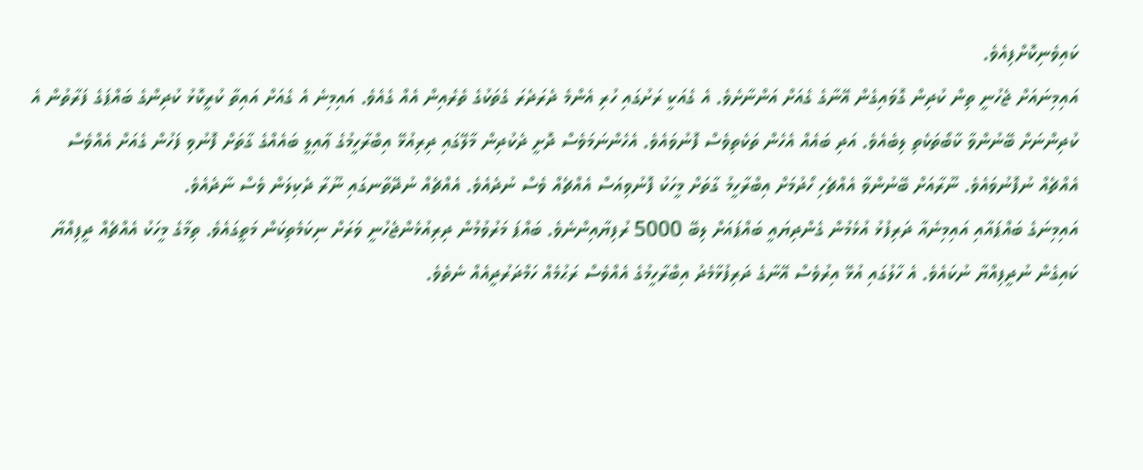ކައިވެނިކޮށްފިއެވެ.
އައިމިނައަށް ޖެހުނީ ތިން ކުދިން ގޮވައިގެން އޭނާގެ ގެއަށް އަންނާށެވެ. އެ ގެއަކީ ރަށުގައި ހުރި އެންމެ ދެރަދެރަ ގެތަކުގެ ތެރެއިން އެއް ގެއެވެ. އައިމިނެ އެ ގެއަށް އައިތާ ކުރީކޮޅު ކުދިންގެ ބައްޕަގެ ފަރާތުން އެ ކުދިންނަށް ބޭނުންވާ ކާބޯތަކެތި ލިބެއެވެ. އަދި ބައެއް އެހެން ތަކެތިވެސް ފޮނުވައެވެ. އެހެންނަމަވެސް ދޮށީ ދެކުދިން މާލޭގައި ދިރިއުޅޭ އިބްރާހީމުގެ ޢާއިލީ ބައެއްގެ ގާތަށް ފޮނުވި ފަހުން ގެއަށް އެއްވެސް އެއްޗެއް ނުފޮނުވައެވެ. ނޫރާއަށް ބޭނުންވާ އެއްޗެހި ހޯދުމަށް އިބްރާހީމު ގާތަށް މީހަކު ފޮނުވިއަސް އެއްޗެއް ވެސް ނުދެއެވެ. އެއްޗެއް ނުދޭތާނގައި ނޫރާ ދެކިލަން ވެސް ނާދެއެވެ.
އައިމިނަގެ ބައްޕައާއި އައިމިނެއާ ދަރިފުޅު އުޅެމުން ގެންދިޔައީ ބައްޕައަށް ލިބޭ 5000 ރުފިޔާއިންނެވެ. ބައްޕަ މަރުވުމުން ދިރިއުޅެންޖެހުނީ ވަރަށް ނިކަމެތިކަން މަތީގައެވެ. ތިމާގެ މީހަކު އެއްޗެއް ދީފިއްޔާ ކައިގެން ނުދީފިއްޔާ ނުކައެވެ. އެ ހާލުގައި އުޅޭ އިރުވެސް އޭނާގެ ދަރިފުޅާމެދު އިބްރާހީމުގެ އެއްވެސް ރަޙުމެއް ހަމްދަރުދީއެއް ނެތެވެ.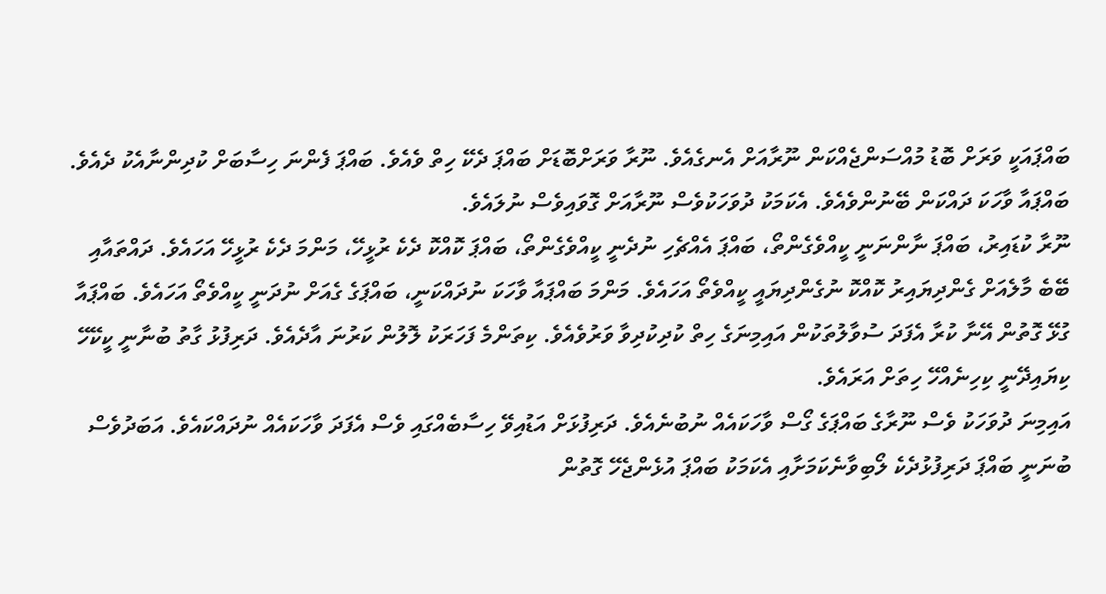ބައްޕައަކީ ވަރަށް ބޮޑު މުއްސަންޖެއްކަން ނޫރާއަށް އެނގެއެވެ. ނޫރާ ވަރަށްބޮޑަށް ބައްޕަ ދެކޭ ހިތް ވެއެވެ. ބައްޕަ ފެންނަ ހިސާބަށް ކުދިންނާއެކު ދެއެވެ. ބައްޕައާ ވާހަކަ ދައްކަން ބޭނުންވެއެވެ. އެކަމަކު ދުވަހަކުވެސް ނޫރާއަށް ގޮވައިވެސް ނުލައެވެ.
ނޫރާ ކުޑައިރު، ބައްޕަ ނާންނަނީ ކީއްވެގެންތޯ، ބައްޕަ އެއްޗެހި ނުދެނީ ކީއްވެގެންތޯ، ބައްޕަ ކޮއްކޮ ދެކެ ރުޅީހޭ، މަންމަ ދެކެ ރުޅީހޭ އަހައެވެ. ދައްތައާއި ބޭބެ މާލެއަށް ގެންދިޔައިރު ކޮއްކޮ ނުގެންދިޔައީ ކީއްވެތޯ އަހައެވެ. މަންމަ ބައްޕައާ ވާހަކަ ނުދައްކަނީ، ބައްޕަގެ ގެއަށް ނުދަނީ ކީއްވެތޯ އަހައެވެ. ބައްޕައާ ގުޅޭ ގޮތުން އޭނާ ކުރާ އެފަދަ ސުވާލުތަކުން އައިމިނަގެ ހިތް ކުދިކުދިވާ ވަރުވެއެވެ. ކިތަންމެ ފަހަރަކު ލޮލުން ކަރުނަ އާދެއެވެ. ދަރިފުޅު ގާތު ބުނާނީ ކީކޭހޭ ކިޔައިދޭނީ ކިހިނެއްހޭ ހިތަށް އަރައެވެ.
އައިމިނަ ދުވަހަކު ވެސް ނޫރާގެ ބައްޕަގެ ގޯސް ވާހަކައެއް ނުބުނެއެވެ. ދަރިފުޅަށް އަޑުއިވޭ ހިސާބެއްގައި ވެސް އެފަދަ ވާހަކައެއް ނުދައްކައެވެ. އަބަދުވެސް ބުނަނީ ބައްޕަ ދަރިފުޅުދެކެ ލޯބިވާނެކަމަށާއި އެކަމަކު ބައްޕަ އުޅެންޖެހޭ ގޮތުން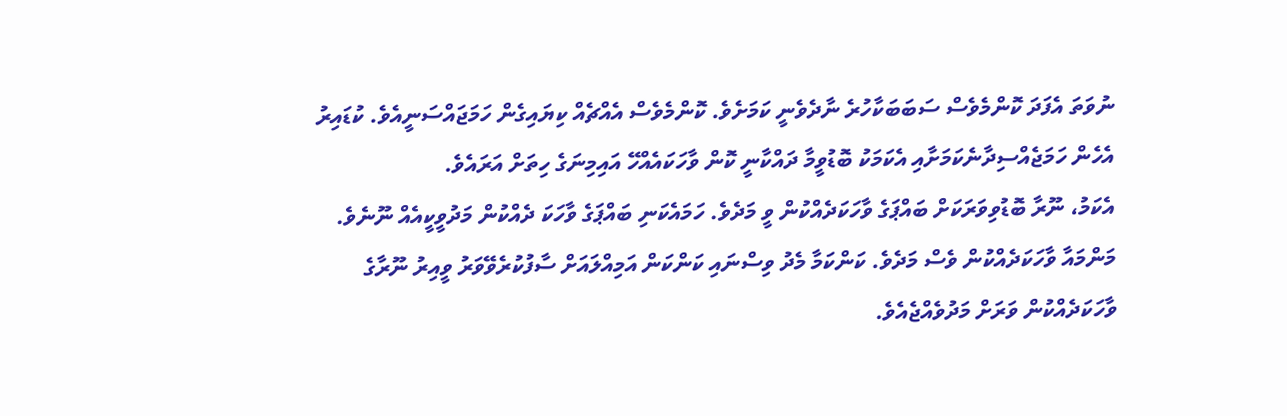ނުވަތަ އެފަދަ ކޮންމެވެސް ސަބަބަކާހުރެ ނާދެވެނީ ކަމަށެވެ. ކޮންމެވެސް އެއްޗެއް ކިޔައިގެން ހަމަޖައްސަނީއެވެ. ކުޑައިރު އެހެން ހަމަޖެއްސިދާނެކަމަށާއި އެކަމަކު ބޮޑުވީމާ ދައްކާނީ ކޮން ވާހަކައެއްހޭ އައިމިނަގެ ހިތަށް އަރައެވެ.
އެކަމު، ނޫރާ ބޮޑުވިވަރަކަށް ބައްޕަގެ ވާހަކަދެއްކުން ވީ މަދެވެ. ހަމައެކަނި ބައްޕަގެ ވާހަކަ ދެއްކުން މަދުވީކީއެއް ނޫނެވެ. މަންމައާ ވާހަކަދެއްކުން ވެސް މަދެވެ. ކަންކަމާ މެދު ވިސްނައި ކަންކަން އަމިއްލައަށް ސާފުކުރެވޭވަރު ވީއިރު ނޫރާގެ ވާހަކަދެއްކުން ވަރަށް މަދުވެއްޖެއެވެ.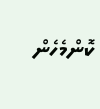ކޮންމެހެން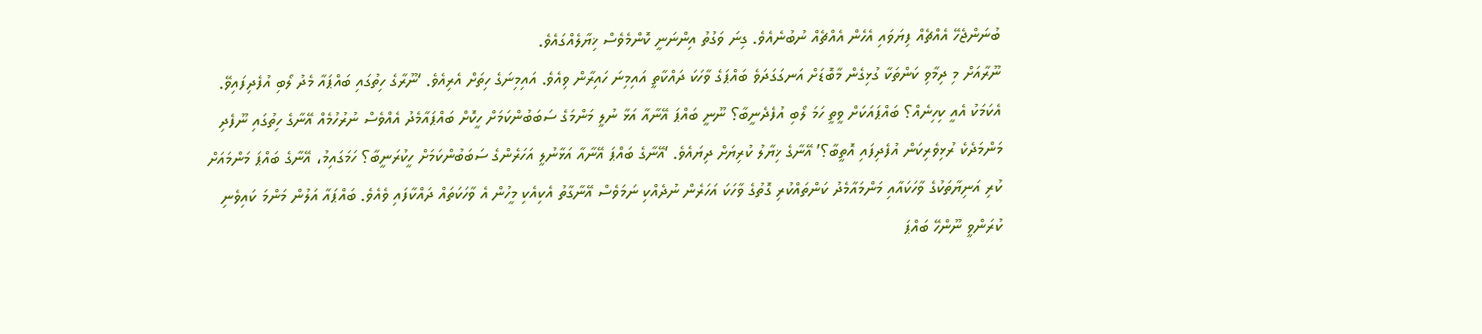ބުނަންޖެހޭ އެއްޗެއް ފިޔަވައި އެހެން އެއްޗެއް ނުބުނެއެވެ. ގިނަ ވަގުތު އިންނަނީ ކޮންމެވެސް ޚިޔާލެއްގައެވެ.
ނޫރާއަށް މި ދިމާވި ކަންތަކާ ގުޅިގެން މާބޮޑަށް އަނގަގަދަވެ ބައްޕަގެ ވާހަކަ ދައްކާތީ އައިމިނަ ހައިރާން ވިއެވެ. އައިމިނަގެ ހިތަށް އެރިއެވެ. ‘ނޫރާގެ ހިތުގައި ބައްޕައާ މެދު ލޯބި އުފެދިފައިވޭ. އެކަމަކު އެއީ ކިހިނެއް؟ ބައްޕައަކަށް ވީތީ ހަމަ ލޯބި އުފެދެނީބާ؟ ނޫނީ ބައްޕަ އޭނާއާ އަޅާ ނުލީ މަންމަގެ ސަބަބުންކަމަށް ހީކޮށް ބައްޕައާމެދު އެއްވެސް ނުރުހުމެއް އޭނާގެ ހިތުގައި ނޫފެދި މަންމަދެކެ ރުޅިވެރިކަން އުފެދިފައި އޮތީބާ؟’ އޭނާގެ ޚިޔާލު ކުރިޔަށް ދިޔައެވެ. ‘އޭނާގެ ބައްޕަ އޭނާއާ އަޅާނުލީ އަހަރެންގެ ސަބަބުންކަމަށް ހީކުރަނީބާ؟ ހަމަގައިމު، އޭނާގެ ބައްޕަ މަންމައަށް ކުރި އަނިޔާތަކުގެ ވާހަކައާއި މަންމައާމެދު ކަންތައްކުރި ގޮތުގެ ވާހަކަ އަހަރެން ނުދެއްކި ނަމަވެސް އޭނާގާތު އެކިއެކި މީހުން އެ ވާހަކަތައް ދައްކާފައި ވެއެވެ. ބައްޕައާ އަލުން މަންމަ ކައިވެނި ކުރަންވީ ނޫންހޭ ބައްޕަ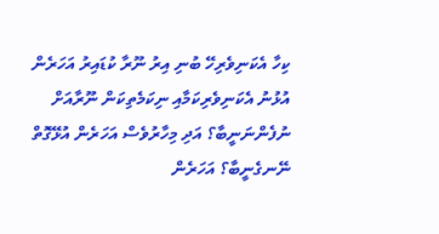ކިހާ އެކަނިވެރިހޭ ބުނި އިރު ނޫރާ ކުޑައިރު އަހަރެން އުޅުނު އެކަނިވެރިކަމާއި ނިކަމެތިކަން ނޫރާއަށް ނުފެންނަނީބާ؟ އަދި މިހާރުވެސް އަހަރެން އުޅޭގޮތް ނޭނގެނީބާ؟ އަހަރެން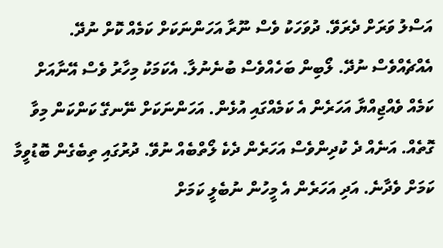އަސްލު ވަރަށް ދެރަވޭ. ދުވަހަކު ވެސް ނޫރާ އަހަންނަކަށް ކަމެއް ކޮށް ނުދޭ. އެއްޗެއްވެސް ނުދޭ. ލޯބިން ބަހެއްވެސް ބުނެނުލާ. އެކަމަކު މިހާރު ވެސް އޭނާއަށް ކަމެއް ވެއްޖިއްޔާ އަހަރެން އެ ކަމެއްގައި އުޅެން. އަހަންނަކަށް ނޭނގޭ ކަންކަން މިވާ ގޮތެއް. އަނެއް ދެ ކުދިންވެސް އަހަރެން ދެކެ ލޯތްބެއް ނުވޭ. ދުރުގައި ތިބެގެން ބޮޑުވީމާ ކަމަށް ވެދާނެ. އަދި އަހަރެން އެ މީހުން ނުބެލީ ކަމަށް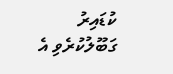ކުޑައިރު ގަބޫލުކުރެވި އެ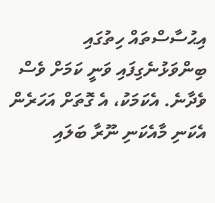އިޙުސާސްތައް ހިތުގައި ބިންވަޅުނެގިފައި ވަނީ ކަމަށް ވެސް ވެދާނެ. އެކަމަކު، އެ ގޮތަށް އަހަރެން އެކަނި މާއެކަނި ނޫރާ ބަލައި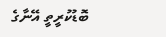ބޮޑުކުރީތީ އޭނާގެ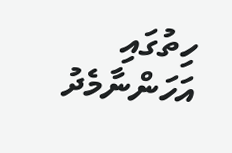ހިތުގައި އަހަންނާމެދު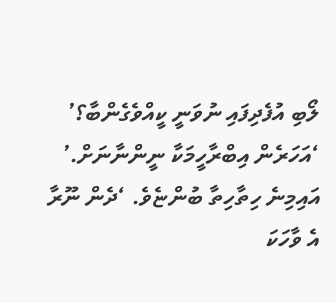ލޯބި އުފެދިފައި ނުވަނީ ކީއްވެގެންބާ؟’
‘އަހަރެން އިބްރާހީމަކާ ނީންނާނަށް.’ އައިމިނެ ހިތާހިތާ ބުންޏެވެ. ‘ދެން ނޫރާ އެ ވާހަކަ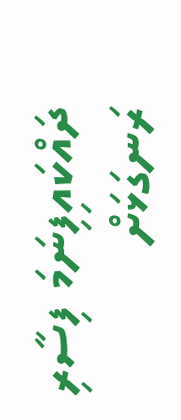ދައްކައިފިނަމަ ފިސާރި ރަނގަޅަށް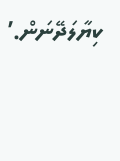ކިޔާލަދޭނަން.’